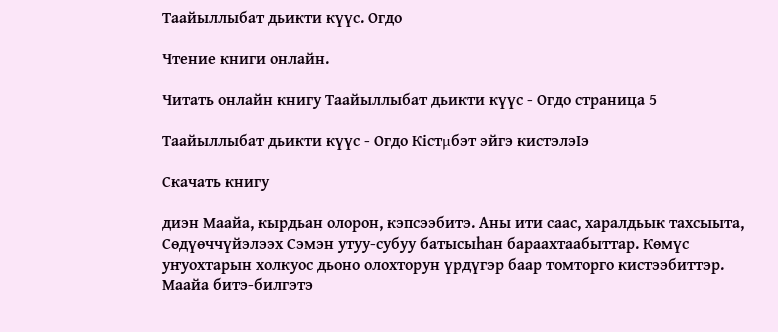Таайыллыбат дьикти күүс. Огдо

Чтение книги онлайн.

Читать онлайн книгу Таайыллыбат дьикти күүс - Огдо страница 5

Таайыллыбат дьикти күүс - Огдо Кістμбэт эйгэ кистэлэІэ

Скачать книгу

диэн Маайа, кырдьан олорон, кэпсээбитэ. Аны ити саас, харалдьык тахсыыта, Сөдүөччүйэлээх Сэмэн утуу-субуу батысыһан бараахтаабыттар. Көмүс уҥуохтарын холкуос дьоно олохторун үрдүгэр баар томторго кистээбиттэр. Маайа битэ-билгэтэ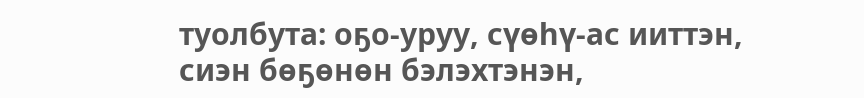туолбута: оҕо-уруу, сүөһү-ас ииттэн, сиэн бөҕөнөн бэлэхтэнэн,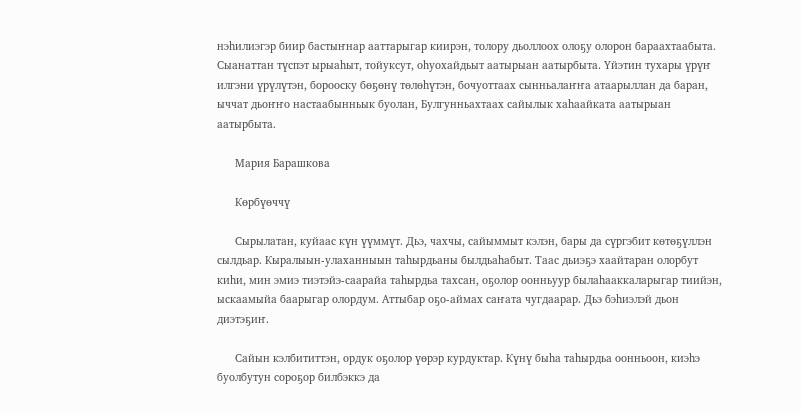нэһилиэгэр биир бастыҥнар ааттарыгар киирэн, толору дьоллоох олоҕу олорон бараахтаабыта. Сыанаттан түспэт ырыаһыт, тойуксут, оһуохайдьыт аатырыан аатырбыта. Үйэтин тухары үрүҥ илгэни үрүлүтэн, борооску бөҕөнү төлөһүтэн, бочуоттаах сынньалаҥҥа атаарыллан да баран, ыччат дьоҥҥо настаабынньык буолан, Булгунньахтаах сайылык хаһаайката аатырыан аатырбыта.

      Мария Барашкова

      Көрбүөччү

      Сырылатан, куйаас күн үүммүт. Дьэ, чахчы, сайыммыт кэлэн, бары да сүргэбит көтөҕүллэн сылдьар. Кыралыын-улаханныын таһырдьаны былдьаһабыт. Таас дьиэҕэ хаайтаран олорбут киһи, мин эмиэ тиэтэйэ-саарайа таһырдьа тахсан, оҕолор оонньуур былаһааккаларыгар тиийэн, ыскаамыйа баарыгар олордум. Аттыбар оҕо-аймах саҥата чугдаарар. Дьэ бэһиэлэй дьон диэтэҕиҥ.

      Сайын кэлбититтэн, ордук оҕолор үөрэр курдуктар. Күнү быһа таһырдьа оонньоон, киэһэ буолбутун сороҕор билбэккэ да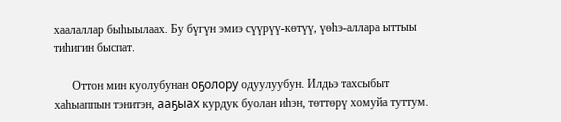хаалаллар быһыылаах. Бу бүгүн эмиэ сүүрүү-көтүү, үөһэ-аллара ыттыы тиһигин быспат.

      Оттон мин куолубунан оҕолору одуулуубун. Илдьэ тахсыбыт хаһыаппын тэнитэн, ааҕыах курдук буолан иһэн, төттөрү хомуйа туттум.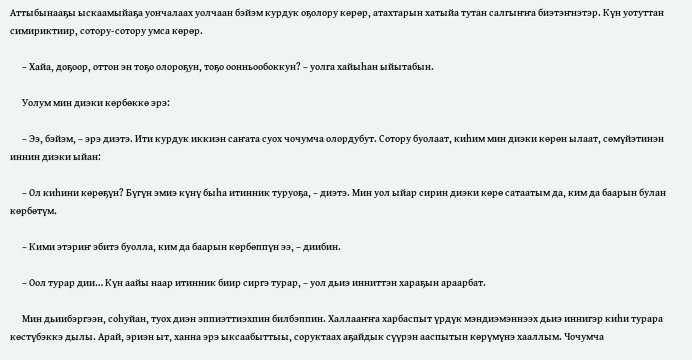Аттыбынааҕы ыскаамыйаҕа уончалаах уолчаан бэйэм курдук оҕолору көрөр, атахтарын хатыйа тутан салгыҥҥа биэтэҥнэтэр. Күн уотуттан симириктиир, сотору-сотору умса көрөр.

      – Хайа, доҕоор, оттон эн тоҕо олороҕун, тоҕо оонньообоккун? – уолга хайыһан ыйытабын.

      Уолум мин диэки көрбөккө эрэ:

      – Ээ, бэйэм, – эрэ диэтэ. Ити курдук иккиэн саҥата суох чочумча олордубут. Сотору буолаат, киһим мин диэки көрөн ылаат, сөмүйэтинэн иннин диэки ыйан:

      – Ол киһини көрөҕүн? Бүгүн эмиэ күнү быһа итинник туруоҕа, – диэтэ. Мин уол ыйар сирин диэки көрө сатаатым да, ким да баарын булан көрбөтүм.

      – Кими этэриҥ эбитэ буолла, ким да баарын көрбөппүн ээ, – диибин.

      – Оол турар дии… Күн аайы наар итинник биир сиргэ турар, – уол дьиэ инниттэн хараҕын араарбат.

      Мин дьиибэргээн, соһуйан, туох диэн эппиэттиэхпин билбэппин. Халлааҥҥа харбаспыт үрдүк мэндиэмэннээх дьиэ иннигэр киһи турара көстүбэккэ дылы. Арай, эриэн ыт, ханна эрэ ыксаабыттыы, соруктаах аҕайдык сүүрэн ааспытын көрүмүнэ хааллым. Чочумча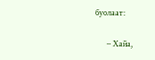буолаат:

      – Хайа,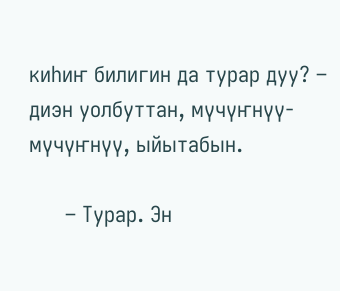киһиҥ билигин да турар дуу? – диэн уолбуттан, мүчүҥнүү-мүчүҥнүү, ыйытабын.

      – Турар. Эн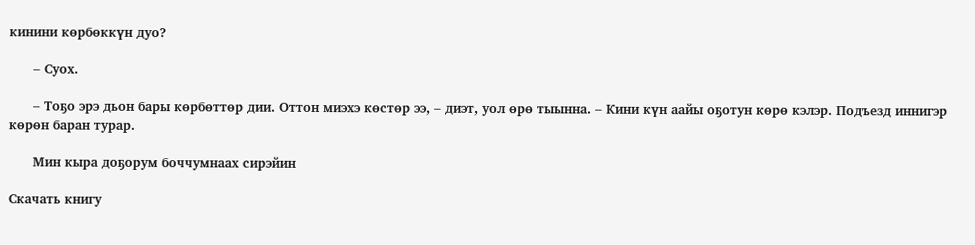кинини көрбөккүн дуо?

      – Суох.

      – Тоҕо эрэ дьон бары көрбөттөр дии. Оттон миэхэ көстөр ээ, – диэт, уол өрө тыынна. – Кини күн аайы оҕотун көрө кэлэр. Подъезд иннигэр көрөн баран турар.

      Мин кыра доҕорум боччумнаах сирэйин

Скачать книгу